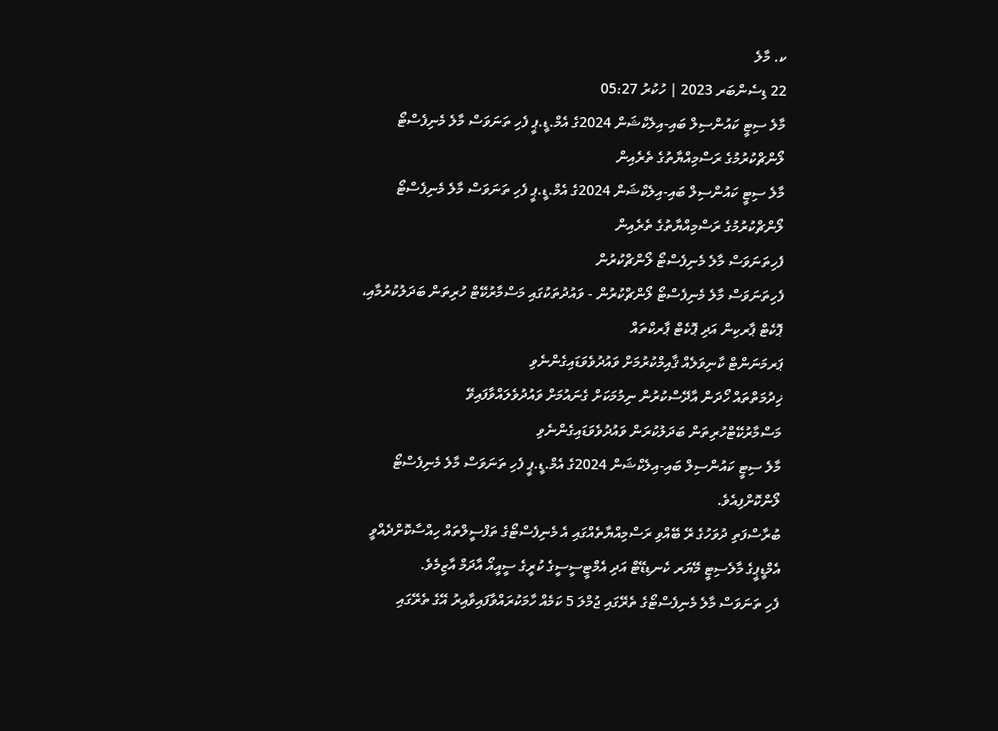ކ. މާލެ
22 ޑިސެންބަރ 2023 | ހުކުރު 05:27
މާލެ ސިޓީ ކައުންސިލް ބައި-އިލެކްޝަން 2024ގެ އެމް.ޑީ.ޕީ ފެހި ތަނަވަސް މާލެ މެނިފެސްޓޯ ލޯންޗްކުރުމުގެ ރަސްމިއްޔާތުގެ ތެރެއިން
މާލެ ސިޓީ ކައުންސިލް ބައި-އިލެކްޝަން 2024ގެ އެމް.ޑީ.ޕީ ފެހި ތަނަވަސް މާލެ މެނިފެސްޓޯ ލޯންޗްކުރުމުގެ ރަސްމިއްޔާތުގެ ތެރެއިން
ފެހިތަނަވަސް މާލެ މެނިފެސްޓޯ ލޯންޗްކުރުން
ފެހިތަނަވަސް މާލެ މެނިފެސްޓޯ ލޯންޗްކުރުން - ވައުދުތަކުގައި މަސްމާރުކޭޓް ހުރިތަން ބަދަލުކުރުމާއި، ޕޮކެޓް ޕާރކިން އަދި ޕޮކެޓް ޕާރކްތައް
ޕަރމަނަންޓް ކާނިވަލެއް ޤާއިމްކުރުމަށް ވައުދުވެވަޑައިގެންނެވި
ޚިދުމަތްތައް ހޯދަން އާދޭސްކުރުން ނިމުމަކަށް ގެނައުމަށް ވައުދުވެލައްވާފައިވޭ
މަސްމާރުކޭޓްހުރިތަން ބަދަލުކުރަން ވައުދުވެވަޑައިގެންނެވި
މާލެ ސިޓީ ކައުންސިލް ބައި-އިލެކްޝަން 2024ގެ އެމް.ޑީ.ޕީ ފެހި ތަނަވަސް މާލެ މެނިފެސްޓޯ ލޯންކޮށްފިއެވެ.
ބުރާސްފަތި ދުވަހުގެ ރޭ ބޭއްވި ރަސްމިއްޔާތެއްގައި އެ މެނިފެސްޓޯގެ ތަފްސީލްތައް ހިއްސާކޮށްދެއްވީ އެމްޑީޕީގެ މާލެސިޓީ މޭޔަރ ކެނޑިޑޭޓް އަދި އެމްޓީސީސީގެ ކުރީގެ ސީއީއޯ އާދަމް އާޒިމެވެ.
ފެހި ތަނަވަސް މާލެ މެނިފެސްޓޯގެ ތެރޭގައި ޖުމްލަ 5 ކަމެއް ހާމަކުރައްވާފައިވާއިރު އޭގެ ތެރޭގައި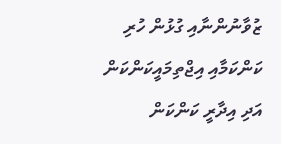ޒުވާނުންނާއި ގުޅުން ހުރި ކަންކަމާއި އިޖްތިމައީކަންކަން އަދި އިދާރީ ކަންކަން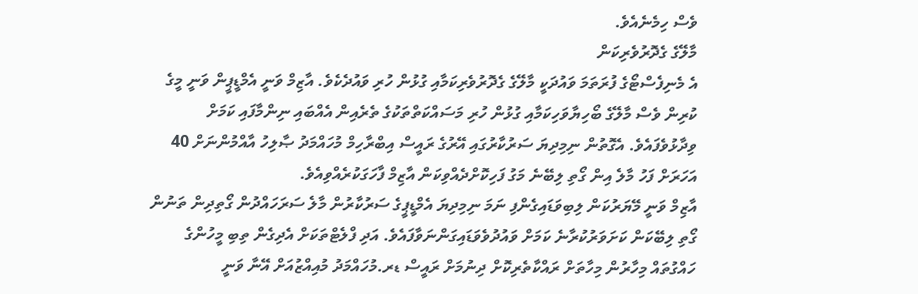ވެސް ހިމެނެއެވެ.
މާލޭގެ ގެދޮރުވެރިކަން
އެ މެނިފެސްޓޯގެ ފުރަތަމަ ވައުދަކީ މާލޭގެ ގެދޮރުވެރިކަމާއި ގުޅުން ހުރި ވައުދެކެވެ. އާޒިމް ވަނީ އެމްޑީޕީން ވަނީ މީގެ ކުރިން ވެސް މާލޭގެ ބޯހިޔާވަހިކަމާއި ގުޅުން ހުރި މަސައްކަތްތަކުގެ ތެރެއިން އެއްބައި ނިންމާފައި ކަމަށް ވިދާޅުވެފައެވެ. އެގޮތުން ނިމިދިޔަ ސަރުކާރުގައި އޭރުގެ ރައީސް އިބްރާހިމް މުހައްމަދު ޞާލިހު އާއްމުންނަށް 40 އަހަރަށް ފަހު މާލެ އިން ގޯތި ލިބޭނެ މަގު ފަހިކޮށްދެއްވިކަން އާޒިމް ފާހަގަކުރެއްވިއެވެ.
އާޒިމް ވަނީ މޭޔަރުކަން ލިބިވަޑައިގެންފި ނަމަ ނިމިދިޔަ އެމްޑީޕީގެ ސަރުކާރުން މާލެ ސަރަހައްދުން ގޯތިދިން ތަނުން ގޯތި ލިބޭކަން ކަށަވަރުކުރާނެ ކަމަށް ވައުދުވެވަޑައިގަންނަވާފައެވެ. އަދި ފްލެޓްތަކަށް އެދިގެން ތިބި މީހުންގެ ހައްގުތައް މިހާރުން މިހާތަށް ރައްކާތެރިކޮށް ދިނުމަށް ރައީސް ޑރ.މުހައްމަދު މުއިއްޒުއަށް އޭނާ ވަނީ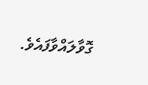ގޮވާލައްވާފައެވެ.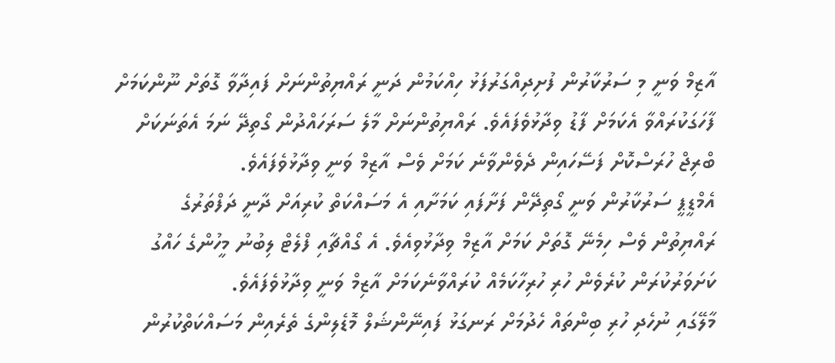އާޒިމް ވަނީ މި ސަރުކާރުން ފުށިދިއްގަރުފަޅު ހިއްކަމުން ދަނީ ރައްޔިތުންނަށް ފައިދާވާ ގޮތަށް ނޫންކަމަށް ފާހަގަކުރައްވާ އެކަމަށް ފާޑު ވިދާޅުވެފައެވެ. ރައްޔިތުންނަށް މާލެ ސަރަހައްދުން ގޯތިދޭ ނަމަ އެތަނަކަށް ބްރިޖް ހުރަސްކޮށް ފަސޭހައިން ދެވެންވާނެ ކަމަށް ވެސް އާޒިމް ވަނީ ވިދާޅުވެފައެވެ.
އެމްޑީޕީ ސަރުކާރުން ވަނީ ގޯތިދޭން ފަށާފައި ކަމަށާއި އެ މަސައްކަތް ކުރިއަށް ދާނީ ދަފްތަރުގެ ރައްޔިތުން ވެސް ހިމެނޭ ގޮތަށް ކަމަށް އާޒިމް ވިދާޅުވިއެވެ. އެ ގޯއްޗާއި ފްލެޓް ލިބުނު މީހުންގެ ހައްގު ކަށަވަރުކުރަން ކުރެވެން ހުރި ހުރިހާކަމެއް ކުރައްވާނެކަމަށް އާޒިމް ވަނީ ވިދާޅުވެފައެވެ.
މާލޭގައި ނުހެދި ހުރި ބިންތައް ހެދުމަށް ރަނގަޅު ފައިނޭންޝަލް މޮޑެލިންގެ ތެރެއިން މަސައްކަތްކުރުން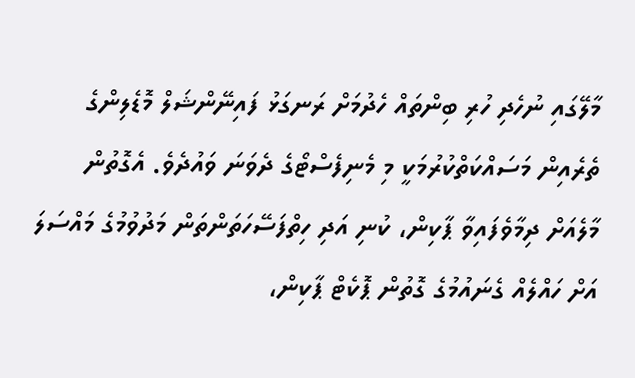މާލޭގައި ނުހެދި ހުރި ބިންތައް ހެދުމަށް ރަނގަޅު ފައިނޭންޝަލް މޮޑެލިންގެ ތެރެއިން މަސައްކަތްކުރުމަކީ މި މެނިފެސްޓޯގެ ދެވަނަ ވައުދެވެ. އެގޮތުން މާލެއަށް ދިމާވެފައިވާ ޕާކިން، ކުނި އަދި ހިތްފަސޭހަތަންތަން މަދުވުމުގެ މައްސަލަ އަށް ހައްލެއް ގެނައުމުގެ ގޮތުން ޕޮކެޓް ޕާކިން،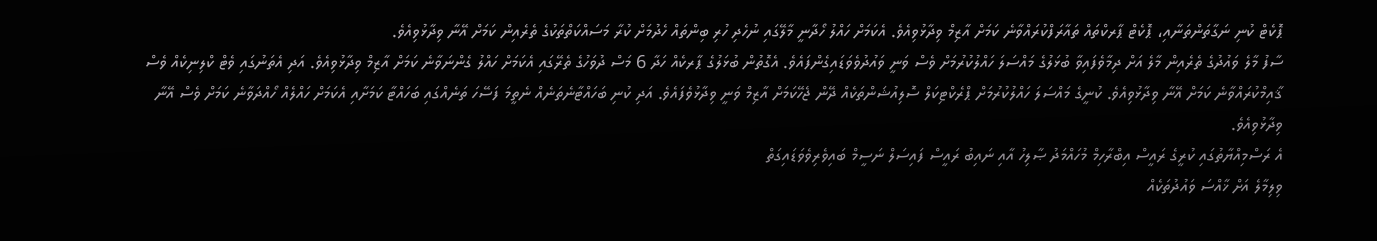ޕޮކެޓް ކުނި ނަގާތަންތަނާއި، ޕޮކެޓް ޕާރކްތައް ތައާރަފްކުރައްވާނެ ކަމަށް އާޒިމް ވިދާޅުވިއެވެ. އެކަމަށް ހައްލު ހޯދާނީ މާލޭގައި ނުހެދި ހުރި ބިންތައް ހެދުމަށް ކުރާ މަސައްކަތްތަކުގެ ތެރެއިން ކަމަށް އޭނާ ވިދާޅުވިއެވެ.
ސާފު މާލެ ވައުދުގެ ތެރެއިން މާލެ އަށް ދިމާވެފައިވާ ބުޅަލުގެ މައްސަލަ ހައްލުކުރުމަށް ވެސް ވަނީ ވައުދުވެވަޑައިގެންފައެވެ. އެގޮތުން ބުޅަލުގެ ޕާރކެއް ހަދާ 6 މަސް ދުވަހުގެ ތެރޭގައި އެކަމަށް ހައްލު ގެންނަވާނެ ކަމަށް އާޒިމް ވިދާޅުވިއެވެ. އަދި އެތަނުގައި ވެޓް ކްލިނިކެއް ވެސް ޤާއިމްކުރައްވާނެ ކަމަށް އޭނާ ވިދާޅުވިއެވެ. ކުނީގެ މައްސަލަ ހައްލުކުރުމަށް ޕްރެކްޓިކަލް ސޮލިއުޝަންތަކެއް ދޭން ޖެހޭކަމަށް އާޒިމް ވަނީ ވިދާޅުވެފައެވެ. އަދި ކުނި ބަހައްޓާނެތަނެއް ނެތީމަ ފަސޭހަ ތަނެއްގައި ބަހައްޓާ ކަމަށާއި އެކަމަށް ހައްލެއް ހޯއްދަވާނެ ކަމަށް ވެސް އޭނާ ވިދާޅުވިއެވެ.
އެ ރަސްމިއްޔާތުގައި ކުރީގެ ރައީސް އިބްރާހިމް މުހައްމަދު ޞާލިހު އާއި ނައިބު ރައީސް ފައިސަލް ނަސީމް ބައިވެރިވެވަޑައިގަތް
ވިލިމާލެ އަށް ޚާއްސަ ވައުދުތަކެއް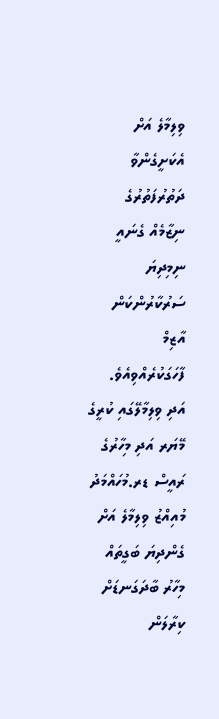ވިލިމާލެ އަށް އެކަށީގެންވާ ދަތުރުފަތުރުގެ ނިޒާމެއް ގެނައީ ނިމިދިޔަ ސަރުކާރުންކަން އާޒިމް ފާހަގަކުރެއްވިއެވެ. އަދި ވިލިމާލޭގައި ކުރީގެ މޭޔަރ އަދި މިހާރުގެ ރައީސް ޑރ.މުހައްމަދު މުއިއްޒު ވިލިމާލެ އަށް ގެންދިޔަ ބަގީތައް މިހާރު ބާދަގަނޑަށް ކިރާލަން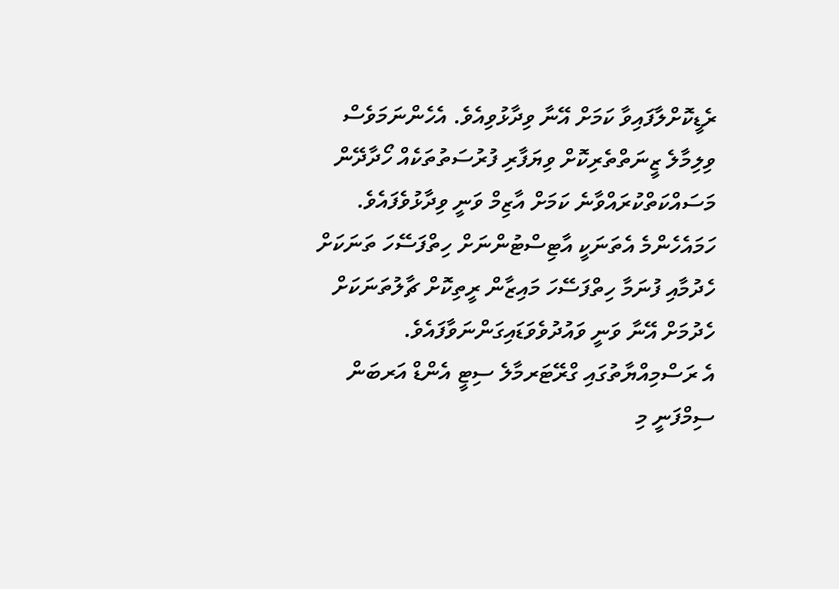ރެޑީކޮށްލާފައިވާ ކަމަށް އޭނާ ވިދާޅުވިއެވެ. އެހެންނަމަވެސް ވިލިމާލެ ޒީނަތްތެރިކޮށް ވިޔަފާރި ފުރުސަތުތަކެއް ހޯދާދޭން މަސައްކަތްކުރައްވާނެ ކަމަށް އާޒިމް ވަނީ ވިދާޅުވެފައެވެ. ހަމައެހެންމެ އެތަނަކީ އާޓިސްޓުންނަށް ހިތްފަސޭހަ ތަނަކަށް ހެދުމާއި ފުނަމާ ހިތްފަސޭހަ މައިޒާން ރީތިކޮށް ޗާލުތަނަކަށް ހެދުމަށް އޭނާ ވަނީ ވައުދުވެވަޑައިގަންނަވާފައެވެ.
އެ ރަސްމިއްޔާތުގައި ގްރޭޓަރމާލެ ސިޓީ އެންޑް އަރބަން ސިމްފަނީ މި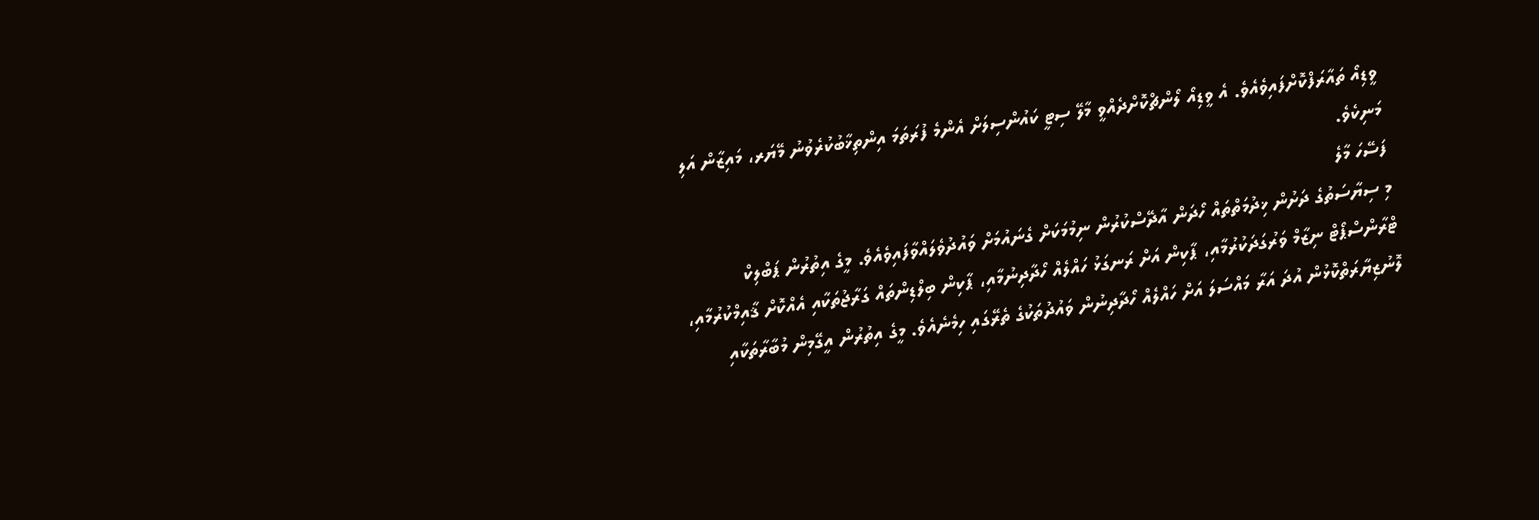ވީޑިއޯ ތައާރަފްކޮށްފައިވެއެވެ. އެ ވީޑިއޯ ލޯންޗްކޮށްދެއްވީ މާލޭ ސިޓީ ކައުންސިލަށް އެންމެ ފުރަތަމަ އިންތިޚާބުކުރެވުނު މޭޔަރ، މައިޒާން އަލި މަނިކެވެ.
ފަސޭހަ މާލެ
މި ސިޔާސަތުގެ ދަށުން ޚިދުމަތްތައް ހޯދަން އާދޭސްކުރުން ނިމުމަކަށް ގެނައުމަށް ވައުދުވެލައްވާފައިވެއެވެ. މީގެ އިތުރުން ޕަބްލިކް ޓްރާންސްޕޯޓް ނިޒާމް ވަރުގަދަކުރުމާއި، ޕާކިން އަށް ރަނގަޅު ހައްލެއް ހޯދާދިނުމާއި، ޕާކިން ބިލްޑިންތައް ގަރާޖުތަކާއި އެއްކޮށް ޤާއިމްކުރުމާއި، ލޮނުޒިޔާރަތްކޮޅުން އުދަ އަރާ މައްސަލަ އަށް ހައްލެއް ހޯދާދިނުން ވައުދުތަކުގެ ތެރޭގައި ހިމެނެއެވެ. މީގެ އިތުރުން އީގޭމިން މުބާރާތަކާއި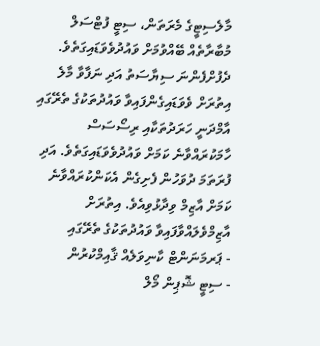މާލެސިޓީގެ މެރަތަން، ސިޓީ ފުޓްސަލް މުބާރާތެއް ބޭއްވުމަށް ވައުދުވެވަޑައިގަތެވެ.
ދެފުށްފެންނަ ސިޔާސަތު އަދި ނަފާވާ މާލެ
އިތުރަށް ވެވަޑައިގެންފައިވާ ވައުދުތަކުގެ ތެރޭގައި އާމްދަނީ ހަރަދުތަކާއި ރިސޯސަސް ހާމަކުރައްވާނެ ކަމަށް ވައުދުވެވަޑައިގަތެވެ. އަދި ފުރަތަމަ ދުވަހުން ފެށިގެން އެކަންކުރައްވާނެ ކަމަށް އާޒިމް ވިދާޅުވިއެވެ. އިތުރަށް އާޒިމްވެލައްވާފައިވާ ވައުދުތަކުގެ ތެރޭގައި
- ޕަރމަނަންޓް ކާނިވަލެއް ޤާއިމްކުރުން
- ސިޓީ ޝޮޕިން މޯލް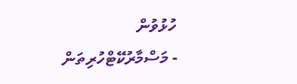ހުޅުވުން
- މަސްމާރުކޭޓްހުރިތަން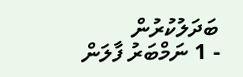ބަދަލުކުރުން
- 1 ނަމްބަރު ފާލަން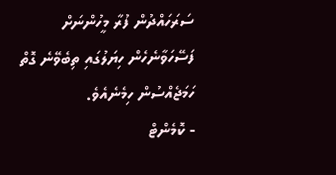ސަރަހައްދުން ފުރާ މީހުންނަށް ފަސޭހަވާނެހެން ހިޔަލުގައި ތިބެވޭނެ ގޮތް ހަމަޖެއްސުން ހިމެނެއެވެ.
- ކޮމެންޓް